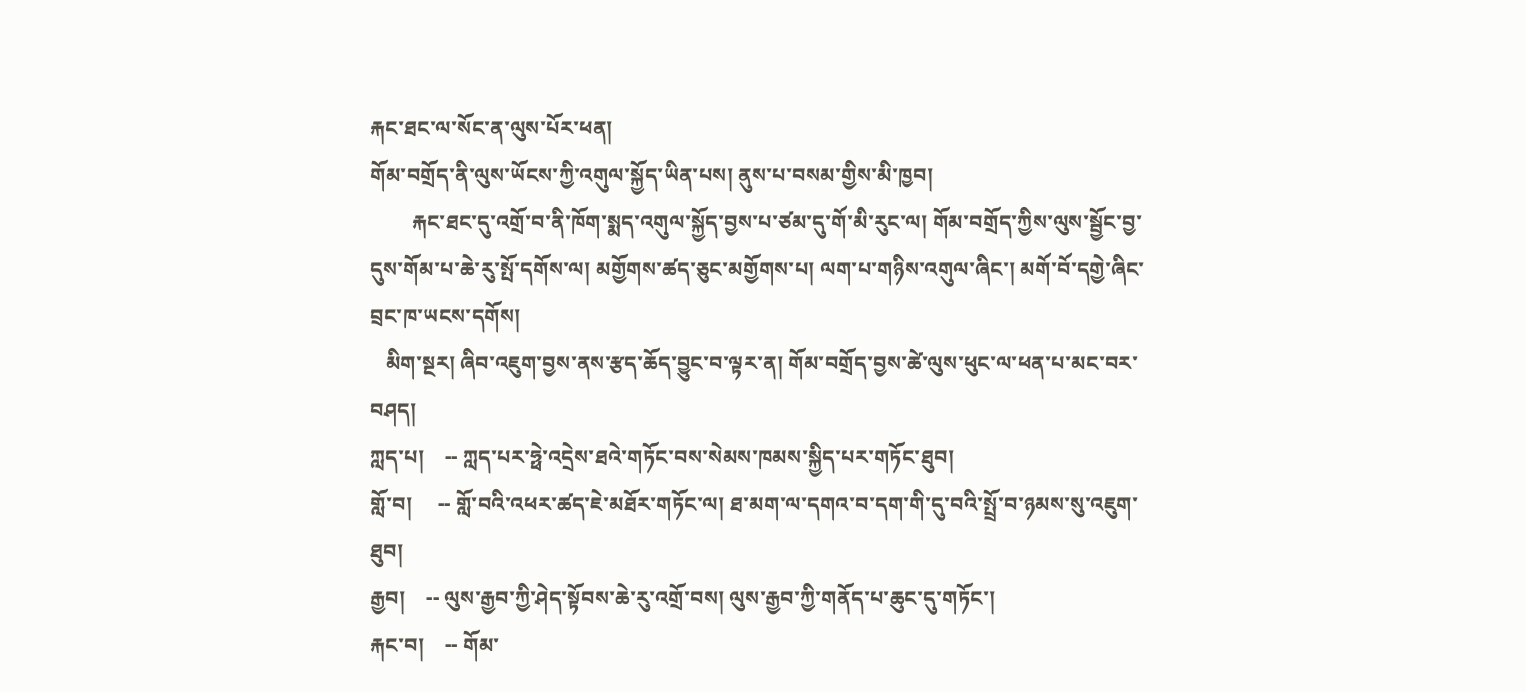རྐང་ཐང་ལ་སོང་ན་ལུས་པོར་ཕན།
གོམ་བགྲོད་ནི་ལུས་ཡོངས་ཀྱི་འགུལ་སྐྱོད་ཡིན་པས། ནུས་པ་བསམ་གྱིས་མི་ཁྱབ།
        རྐང་ཐང་དུ་འགྲོ་བ་ནི་ཁོག་སྨད་འགུལ་སྐྱོད་བྱས་པ་ཙམ་དུ་གོ་མི་རུང་ལ། གོམ་བགྲོད་ཀྱིས་ལུས་སྦྱོང་བྱ་དུས་གོམ་པ་ཆེ་རུ་སྤོ་དགོས་ལ། མགྱོགས་ཚད་ཅུང་མགྱོགས་པ། ལག་པ་གཉིས་འགུལ་ཞིང་། མགོ་བོ་དགྱེ་ཞིང་བྲང་ཁ་ཡངས་དགོས།
   མིག་སྔར། ཞིབ་འཇུག་བྱས་ནས་རྩད་ཆོད་བྱུང་བ་ལྟར་ན། གོམ་བགྲོད་བྱས་ཚེ་ལུས་ཕུང་ལ་ཕན་པ་མང་བར་བཤད།
ཀླད་པ།    -- ཀླད་པར་ཧྥེ་འདྲེས་ཐའེ་གཏོང་བས་སེམས་ཁམས་སྐྱིད་པར་གཏོང་ཐུབ།
གློ་བ།     -- གློ་བའི་འཕར་ཚད་ཇེ་མཐོར་གཏོང་ལ། ཐ་མག་ལ་དགའ་བ་དག་གི་དུ་བའི་སྤྲོ་བ་ཉམས་སུ་འཇུག་ཐུབ།
རྒྱབ།    -- ལུས་རྒྱབ་ཀྱི་ཤེད་སྟོབས་ཆེ་རུ་འགྲོ་བས། ལུས་རྒྱབ་ཀྱི་གནོད་པ་ཆུང་དུ་གཏོང་།
རྐང་བ།    -- གོམ་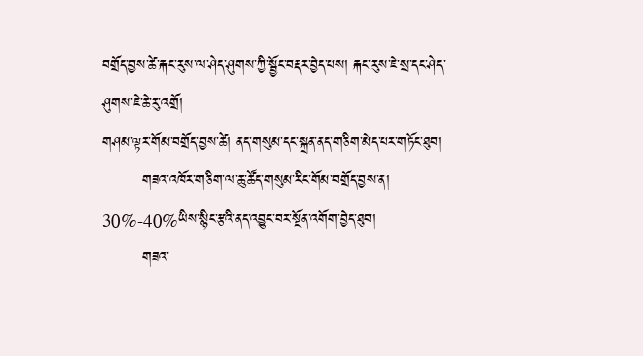བགྲོད་བྱས་ཚེ་རྐང་རུས་ལ་ཤེད་ཤུགས་ཀྱི་སྦྱོང་བརྡར་བྱེད་པས། རྐང་རུས་ཇེ་སྲ་དང་ཤེད་ཤུགས་ཇེ་ཆེ་རུ་འགྲོ།
གཤམ་ལྟར་གོམ་བགྲོད་བྱས་ཚེ། ནད་གསུམ་དང་སྐྲན་ནད་གཅིག་མེད་པར་གཏོང་ཐུབ།
        གཟའ་འཁོར་གཅིག་ལ་ཆུ་ཚོད་གསུམ་རིང་གོམ་བགྲོད་བྱས་ན། 30%-40%ཡིས་སྙིང་རྩའི་ནད་འབྱུང་བར་སྔོན་འགོག་བྱེད་ཐུབ།
        གཟའ་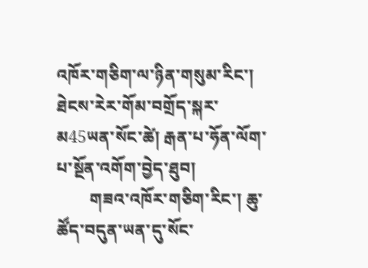འཁོར་གཅིག་ལ་ཉིན་གསུམ་རིང་། ཐེངས་རེར་གོམ་བགྲོད་སྐར་མ45ཡན་སོང་ཚེ། རྒན་པ་ཧོན་ལོག་པ་སྔོན་འགོག་བྱེད་ཐུབ།
        གཟའ་འཁོར་གཅིག་རིང་། ཆུ་ཚོད་བདུན་ཡན་དུ་སོང་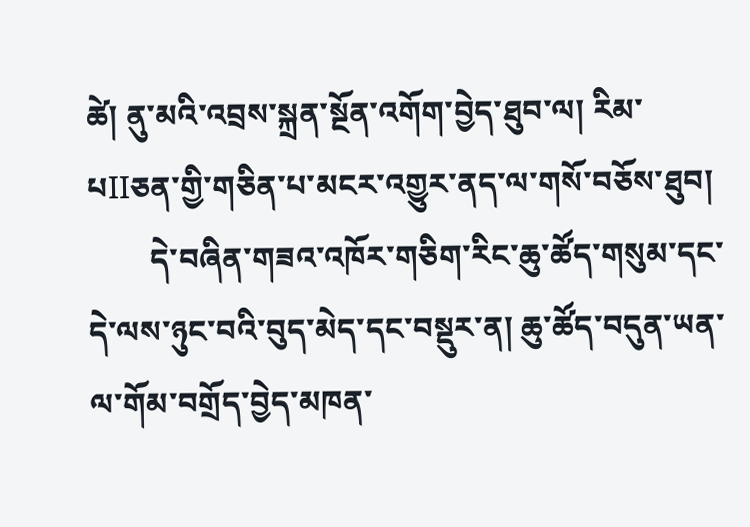ཚེ། ནུ་མའི་འབྲས་སྐྲན་སྔོན་འགོག་བྱེད་ཐུབ་ལ། རིམ་པIIཅན་གྱི་གཅིན་པ་མངར་འགྱུར་ནད་ལ་གསོ་བཅོས་ཐུབ།
        དེ་བཞིན་གཟའ་འཁོར་གཅིག་རིང་ཆུ་ཚོད་གསུམ་དང་དེ་ལས་ཉུང་བའི་བུད་མེད་དང་བསྡུར་ན། ཆུ་ཚོད་བདུན་ཡན་ལ་གོམ་བགྲོད་བྱེད་མཁན་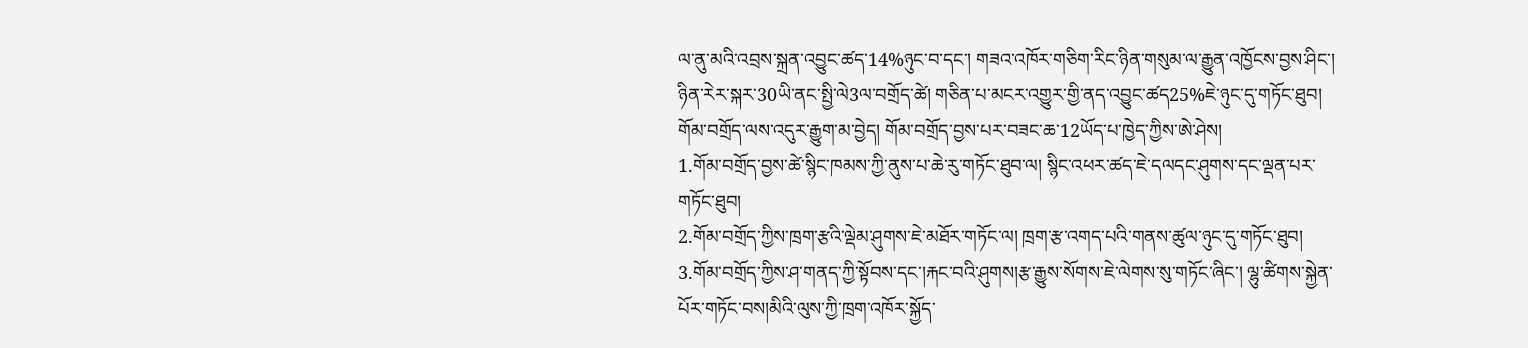ལ་ནུ་མའི་འབྲས་སྐྲན་འབྱུང་ཚད་14%ཉུང་བ་དང་། གཟའ་འཁོར་གཅིག་རིང་ཉིན་གསུམ་ལ་རྒྱུན་འཁྱོངས་བྱས་ཤིང་། ཉིན་རེར་སྐར་30ཡི་ནང་སྤྱི་ལེ3ལ་བགྲོད་ཚེ། གཅིན་པ་མངར་འགྱུར་གྱི་ནད་འབྱུང་ཚད25%ཇེ་ཉུང་དུ་གཏོང་ཐུབ།
གོམ་བགྲོད་ལས་འདུར་རྒྱུག་མ་བྱེད། གོམ་བགྲོད་བྱས་པར་བཟང་ཆ་12ཡོད་པ་ཁྱེད་ཀྱིས་ཨེ་ཤེས།
1.གོམ་བགྲོད་བྱས་ཚེ་སྙིང་ཁམས་ཀྱི་ནུས་པ་ཆེ་རུ་གཏོང་ཐུབ་ལ། སྙིང་འཕར་ཚད་ཇེ་དལདང་ཤུགས་དང་ལྡན་པར་གཏོང་ཐུབ།
2.གོམ་བགྲོད་ཀྱིས་ཁྲག་རྩའི་ལྡེམ་ཤུགས་ཇེ་མཐོར་གཏོང་ལ། ཁྲག་རྩ་འགད་པའི་གནས་ཚུལ་ཉུང་དུ་གཏོང་ཐུབ།
3.གོམ་བགྲོད་ཀྱིས་ཤ་གནད་ཀྱི་སྟོབས་དང་།རྐང་བའི་ཤུགས།རྩ་རྒྱུས་སོགས་ཇེ་ལེགས་སུ་གཏོང་ཞིང་། ལྷུ་ཚིགས་སྐྱེན་པོར་གཏོང་བས།མིའི་ལུས་ཀྱི་ཁྲག་འཁོར་སྐྱོད་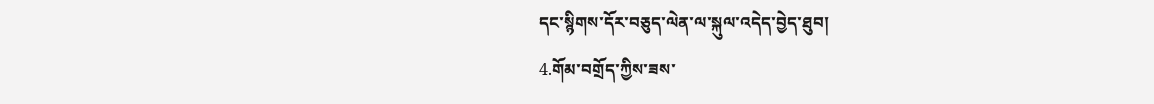དང་སྙིགས་དོར་བཅུད་ལེན་ལ་སྐུལ་འདེད་བྱེད་ཐུབ།
4.གོམ་བགྲོད་ཀྱིས་ཟས་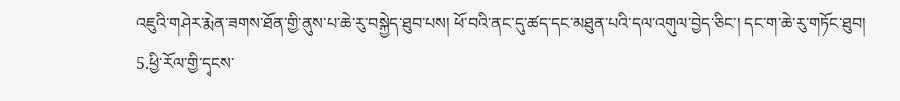འཇུའི་གཤེར་རྨེན་ཟགས་ཐོན་གྱི་ནུས་པ་ཆེ་རུ་བསྐྱེད་ཐུབ་པས། ཕོ་བའི་ནང་དུ་ཚད་དང་མཐུན་པའི་དལ་འགུལ་བྱེད་ཅིང་། དང་ག་ཆེ་རུ་གཏོང་ཐུབ།
5.ཕྱི་རོལ་གྱི་དྭངས་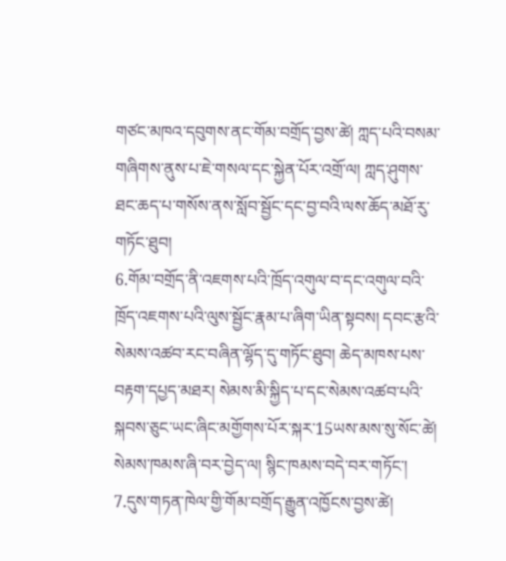གཙང་མཁའ་དབུགས་ནང་གོམ་བགྲོད་བྱས་ཚེ། ཀླད་པའི་བསམ་གཞིགས་ནུས་པ་ཇེ་གསལ་དང་སྐྱེན་པོར་འགྲོ་ལ། ཀླད་ཤུགས་ཐང་ཆད་པ་གསོས་ནས་སློབ་སྦྱོང་དང་བྱ་བའི་ལས་ཆོད་མཐོ་རུ་གཏོང་ཐུབ།
6.གོམ་བགྲོད་ནི་འཇགས་པའི་ཁྲོད་འགུལ་བ་དང་འགུལ་བའི་ཁྲོད་འཇགས་པའི་ལུས་སྦྱོང་རྣམ་པ་ཞིག་ཡིན་སྟབས། དབང་རྩའི་སེམས་འཚབ་རང་བཞིན་ལྷོད་དུ་གཏོང་ཐུབ། ཆེད་མཁས་པས་བརྟག་དཔྱད་མཐར། སེམས་མི་སྐྱིད་པ་དང་སེམས་འཚབ་པའི་སྐབས་ཅུང་ཡང་ཞིང་མགྱོགས་པོར་སྐར་15ཡས་མས་སུ་སོང་ཚེ། སེམས་ཁམས་ཞི་བར་བྱེད་ལ། སྙིང་ཁམས་བདེ་བར་གཏོང་།
7.དུས་གཏན་ཁེལ་གྱི་གོམ་བགྲོད་རྒྱུན་འཁྱོངས་བྱས་ཚེ།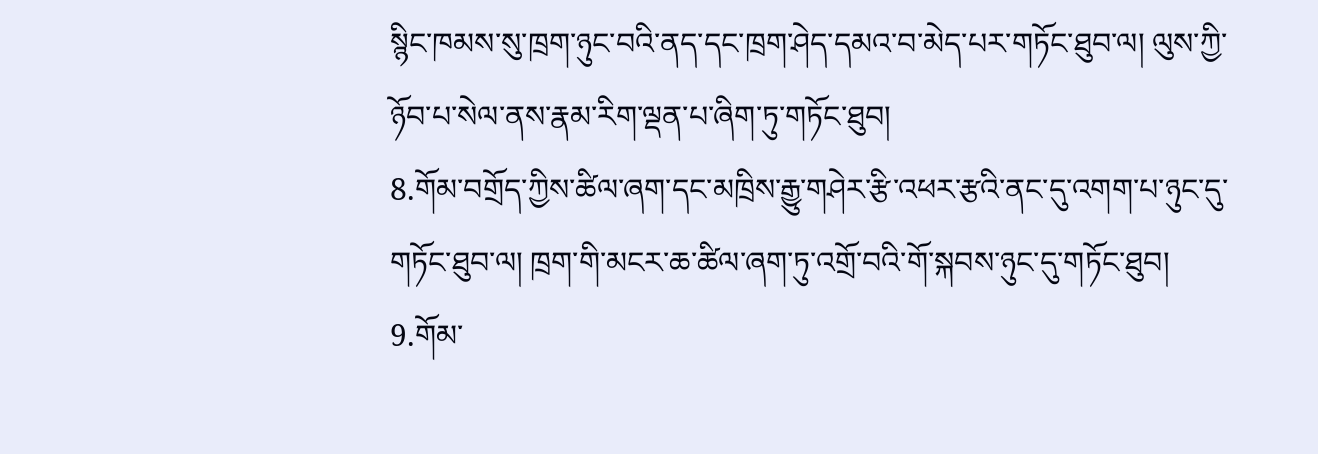སྙིང་ཁམས་སུ་ཁྲག་ཉུང་བའི་ནད་དང་ཁྲག་ཤེད་དམའ་བ་མེད་པར་གཏོང་ཐུབ་ལ། ལུས་ཀྱི་ཉོབ་པ་སེལ་ནས་རྣམ་རིག་ལྡན་པ་ཞིག་ཏུ་གཏོང་ཐུབ།
8.གོམ་བགྲོད་ཀྱིས་ཚིལ་ཞག་དང་མཁྲིས་རྒྱུ་གཤེར་རྩི་འཕར་རྩའི་ནང་དུ་འགག་པ་ཉུང་དུ་གཏོང་ཐུབ་ལ། ཁྲག་གི་མངར་ཆ་ཚིལ་ཞག་ཏུ་འགྲོ་བའི་གོ་སྐབས་ཉུང་དུ་གཏོང་ཐུབ།
9.གོམ་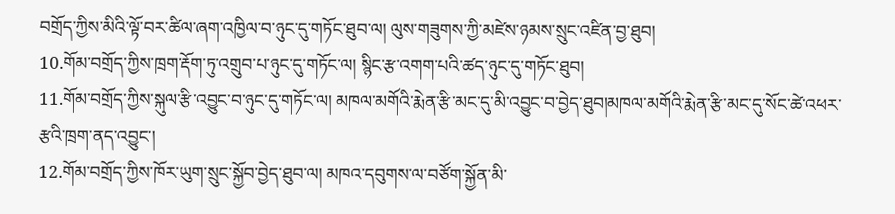བགྲོད་ཀྱིས་མིའི་ལྟོ་བར་ཚིལ་ཞག་འཁྱིལ་བ་ཉུང་དུ་གཏོང་ཐུབ་ལ། ལུས་གཟུགས་ཀྱི་མཛེས་ཉམས་སྲུང་འཛིན་བྱ་ཐུབ།
10.གོམ་བགྲོད་ཀྱིས་ཁྲག་རྡོག་ཏུ་འགྲུབ་པ་ཉུང་དུ་གཏོང་ལ། སྙིང་རྩ་འགག་པའི་ཚད་ཉུང་དུ་གཏོང་ཐུབ།
11.གོམ་བགྲོད་ཀྱིས་སྐུལ་རྩི་འབྱུང་བ་ཉུང་དུ་གཏོང་ལ། མཁལ་མགོའི་རྨེན་རྩི་མང་དུ་མི་འབྱུང་བ་བྱེད་ཐུབ།མཁལ་མགོའི་རྨེན་རྩི་མང་དུ་སོང་ཚེ་འཕར་རྩའི་ཁྲག་ནད་འབྱུང་།
12.གོམ་བགྲོད་ཀྱིས་ཁོར་ཡུག་སྲུང་སྐྱོབ་བྱེད་ཐུབ་ལ། མཁའ་དབུགས་ལ་བཙོག་སྐྱོན་མི་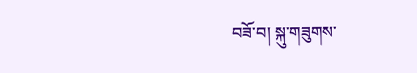བཟོ་བ། སྐུ་གཟུགས་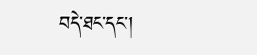བདེ་ཐང་དང་།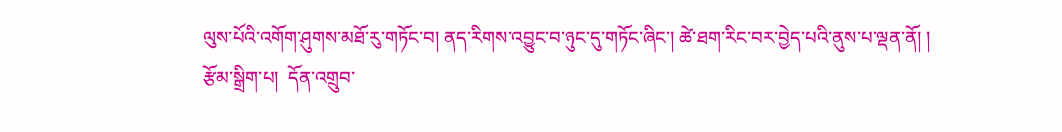ལུས་པོའི་འགོག་ཤུགས་མཐོ་རུ་གཏོང་བ། ནད་རིགས་འབྱུང་བ་ཉུང་དུ་གཏོང་ཞིང་། ཚེ་ཐག་རིང་བར་བྱེད་པའི་ནུས་པ་ལྡན་ནོ། །
རྩོམ་སྒྲིག་པ།  དོན་འགྲུབ་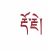རྡོ་རྗེ།